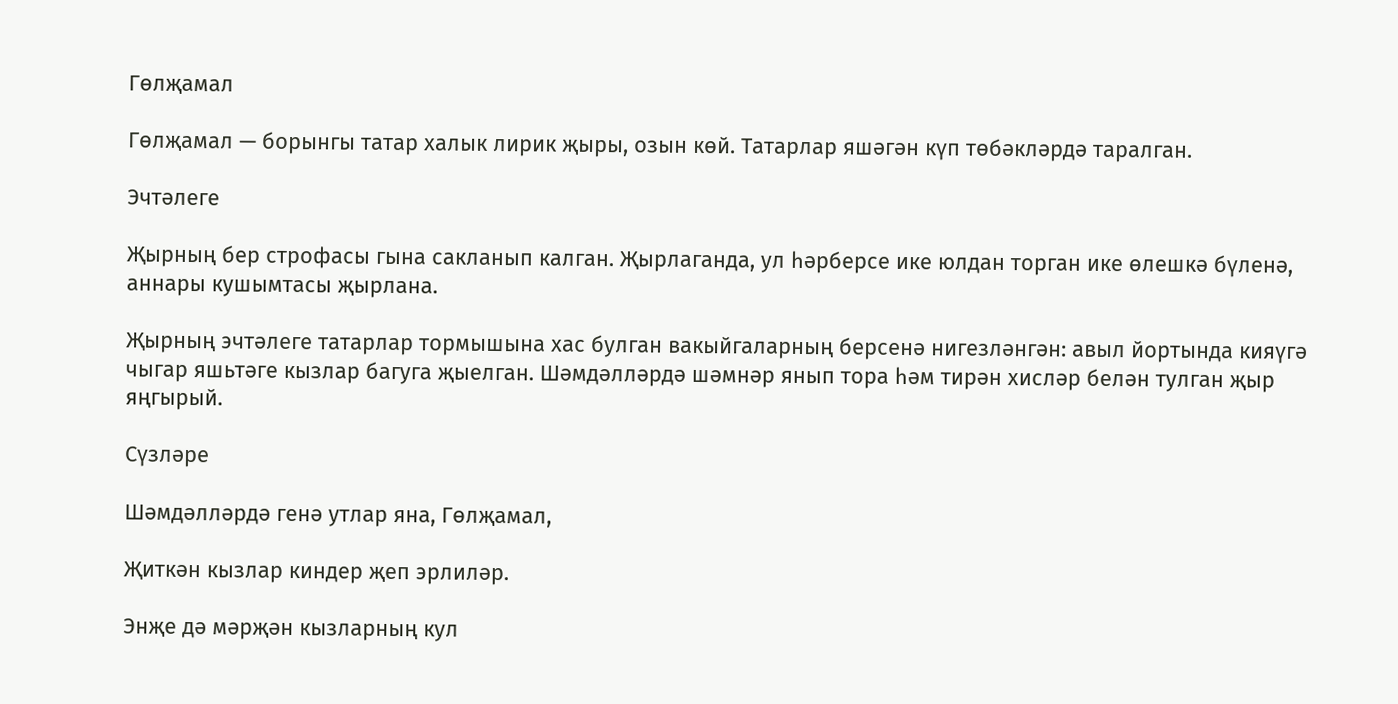Гөлҗамал

Гөлҗамал — борынгы татар халык лирик җыры, озын көй. Татарлар яшәгән күп төбәкләрдә таралган.

Эчтәлеге

Җырның бер строфасы гына сакланып калган. Җырлаганда, ул һәрберсе ике юлдан торган ике өлешкә бүленә, аннары кушымтасы җырлана.

Җырның эчтәлеге татарлар тормышына хас булган вакыйгаларның берсенә нигезләнгән: авыл йортында кияүгә чыгар яшьтәге кызлар багуга җыелган. Шәмдәлләрдә шәмнәр янып тора һәм тирән хисләр белән тулган җыр яңгырый.

Сүзләре

Шәмдәлләрдә генә утлар яна, Гөлҗамал,

Җиткән кызлар киндер җеп эрлиләр.

Энҗе дә мәрҗән кызларның кул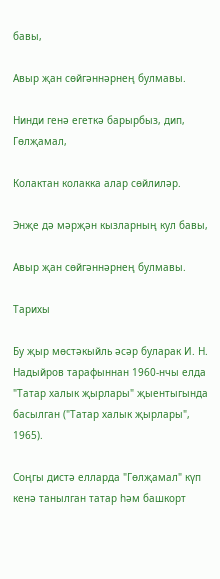бавы,

Авыр җан сөйгәннәрнең булмавы.

Нинди генә егеткә барырбыз, дип, Гөлҗамал,

Колактан колакка алар сөйлиләр.

Энҗе дә мәрҗән кызларның кул бавы,

Авыр җан сөйгәннәрнең булмавы.

Тарихы

Бу җыр мөстәкыйль әсәр буларак И. Н. Надыйров тарафыннан 1960-нчы елда "Татар халык җырлары" җыентыгында басылган ("Татар халык җырлары", 1965).

Соңгы дистә елларда "Гөлҗамал" күп кенә танылган татар һәм башкорт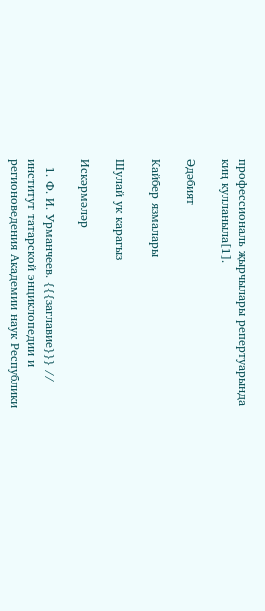профессиональ җырчылары репертуарында киң кулланыла[1].

Әдәбият

Кайбер язмалары

Шулай ук карагыз

Искәрмәләр

  1. Ф. И. Урманчеев. {{{заглавие}}} // институт татарской энциклопедии и регионоведения Академии наук Республики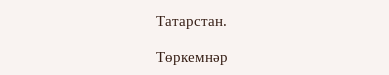Татарстан.

Төркемнәр